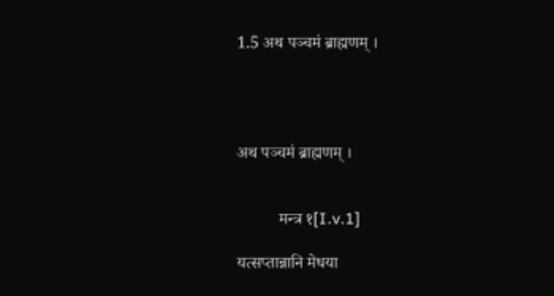1.5 अथ पञ्चमं ब्राह्मणम् ।




अथ पञ्चमं ब्राह्मणम् ।


          मन्त्र १[I.v.1]

यत्सप्तान्नानि मेधया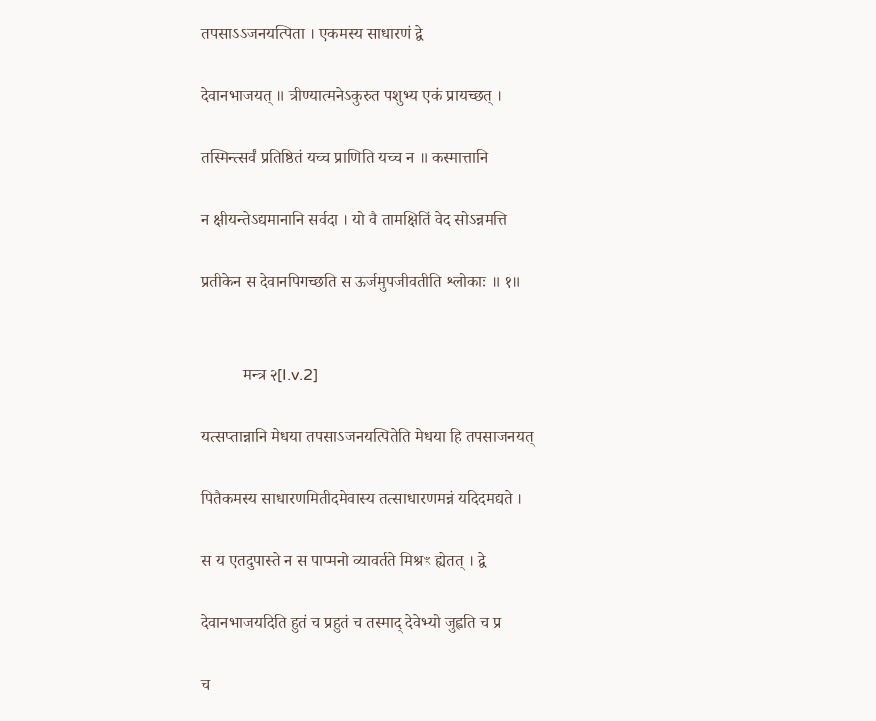तपसाऽऽजनयत्पिता । एकमस्य साधारणं द्वे

देवानभाजयत् ॥ त्रीण्यात्मनेऽकुरुत पशुभ्य एकं प्रायच्छत् ।

तस्मिन्त्सर्वं प्रतिष्ठितं यच्च प्राणिति यच्च न ॥ कस्मात्तानि

न क्षीयन्तेऽद्यमानानि सर्वदा । यो वै तामक्षितिं वेद सोऽन्नमत्ति

प्रतीकेन स देवानपिगच्छति स ऊर्जमुपजीवतीति श्लोकाः ॥ १॥


          मन्त्र २[I.v.2]

यत्सप्तान्नानि मेधया तपसाऽजनयत्पितेति मेधया हि तपसाजनयत्

पितैकमस्य साधारणमितीदमेवास्य तत्साधारणमन्नं यदिदमद्यते ।

स य एतदुपास्ते न स पाप्मनो व्यावर्तते मिश्रꣳ ह्येतत् । द्वे

देवानभाजयदिति हुतं च प्रहुतं च तस्माद् देवेभ्यो जुह्वति च प्र

च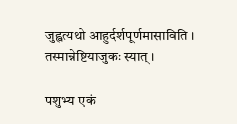जुह्वत्यथो आहुर्दर्शपूर्णमासाविति । तस्मान्नेष्टियाजुकः स्यात् ।

पशुभ्य एकं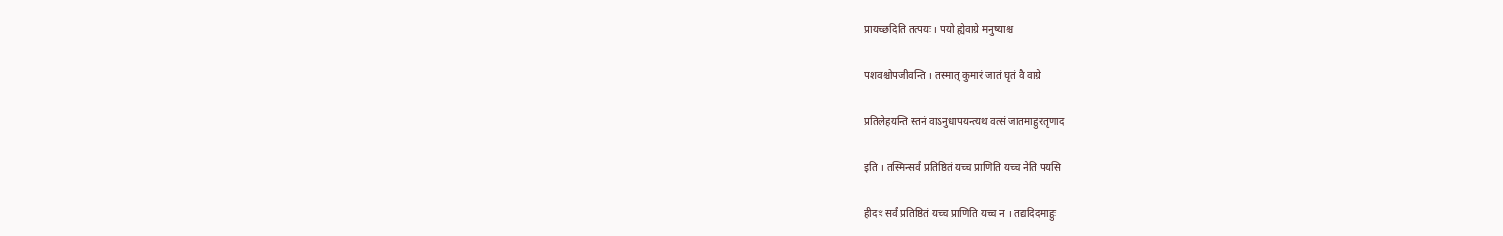प्रायच्छदिति तत्पयः । पयो ह्येवाग्रे मनुष्याश्च

पशवश्चोपजीवन्ति । तस्मात् कुमारं जातं घृतं वै वाग्रे

प्रतिलेहयन्ति स्तनं वाऽनुधापयन्त्यथ वत्सं जातमाहुरतृणाद

इति । तस्मिन्सर्वं प्रतिष्ठितं यच्च प्राणिति यच्च नेति पयसि

हीदꣳ सर्वं प्रतिष्ठितं यच्च प्राणिति यच्च न । तद्यदिदमाहुः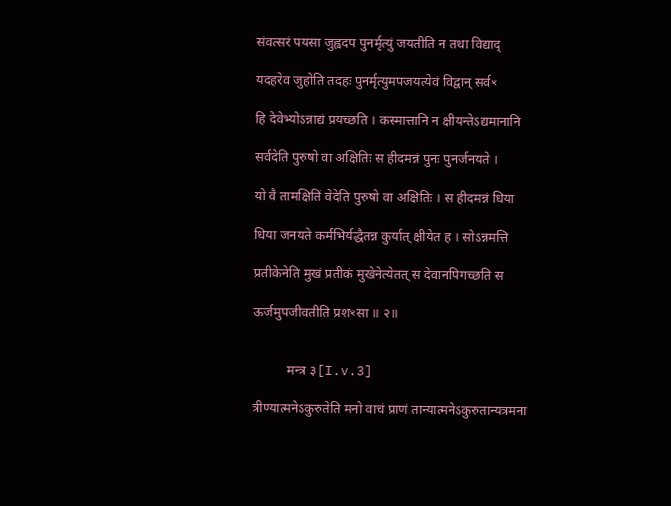संवत्सरं पयसा जुह्वदप पुनर्मृत्युं जयतीति न तथा विद्याद्

यदहरेव जुहोति तदहः पुनर्मृत्युमपजयत्येवं विद्वान् सर्वꣳ

हि देवेभ्योऽन्नाद्यं प्रयच्छति । कस्मात्तानि न क्षीयन्तेऽद्यमानानि

सर्वदेति पुरुषो वा अक्षितिः स हीदमन्नं पुनः पुनर्जनयते ।

यो वै तामक्षितिं वेदेति पुरुषो वा अक्षितिः । स हीदमन्नं धिया

धिया जनयते कर्मभिर्यद्धैतन्न कुर्यात् क्षीयेत ह । सोऽन्नमत्ति

प्रतीकेनेति मुखं प्रतीकं मुखेनेत्येतत् स देवानपिगच्छति स

ऊर्जमुपजीवतीति प्रशꣳसा ॥ २॥


          मन्त्र ३[I.v.3]

त्रीण्यात्मनेऽकुरुतेति मनो वाचं प्राणं तान्यात्मनेऽकुरुतान्यत्रमना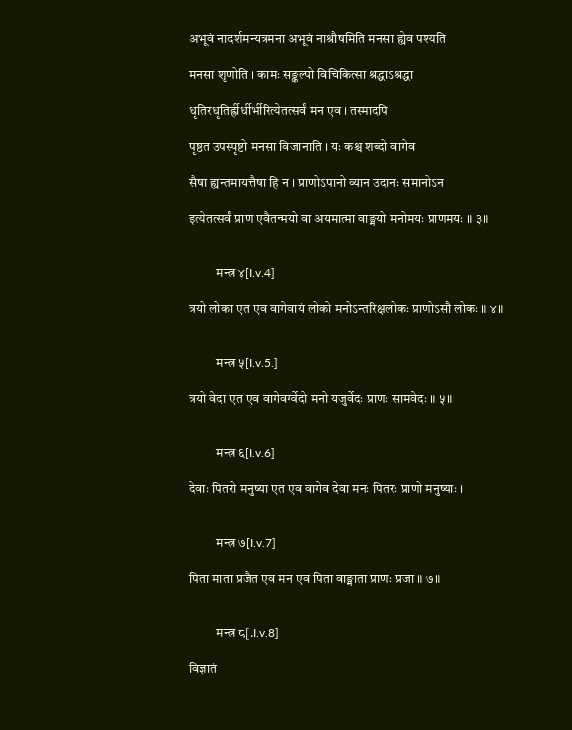अभूवं नादर्शमन्यत्रमना अभूवं नाश्रौषमिति मनसा ह्येव पश्यति

मनसा शृणोति । कामः सङ्कल्पो विचिकित्सा श्रद्धाऽश्रद्धा

धृतिरधृतिर्ह्रीर्धीर्भीरित्येतत्सर्वं मन एव । तस्मादपि

पृष्ठत उपस्पृष्टो मनसा विजानाति । यः कश्च शब्दो वागेव

सैषा ह्यन्तमायत्तैषा हि न । प्राणोऽपानो व्यान उदानः समानोऽन

इत्येतत्सर्वं प्राण एवैतन्मयो वा अयमात्मा वाङ्मयो मनोमयः प्राणमयः ॥ ३॥


          मन्त्र ४[I.v.4]

त्रयो लोका एत एव वागेवायं लोको मनोऽन्तरिक्षलोकः प्राणोऽसौ लोकः ॥ ४॥


          मन्त्र ५[I.v.5.]

त्रयो वेदा एत एव वागेवर्ग्वेदो मनो यजुर्वेदः प्राणः सामवेदः ॥ ५॥


          मन्त्र ६[I.v.6]

देवाः पितरो मनुष्या एत एव वागेव देवा मनः पितरः प्राणो मनुष्याः ।


          मन्त्र ७[I.v.7]

पिता माता प्रजैत एव मन एव पिता वाङ्माता प्राणः प्रजा ॥ ७॥


          मन्त्र ८[.I.v.8]

विज्ञातं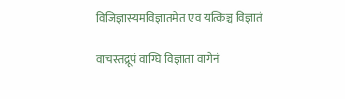विजिज्ञास्यमविज्ञातमेत एव यत्किञ्च विज्ञातं

वाचस्तद्रूपं वाग्घि विज्ञाता वागेनं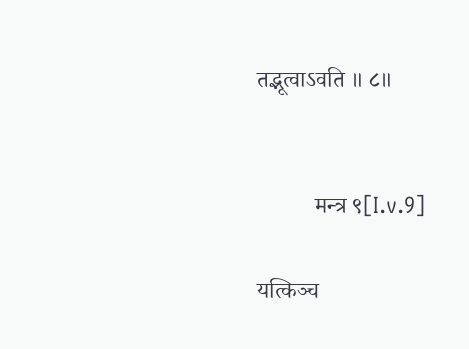तद्भूत्वाऽवति ॥ ८॥


          मन्त्र ९[I.v.9]

यत्किञ्च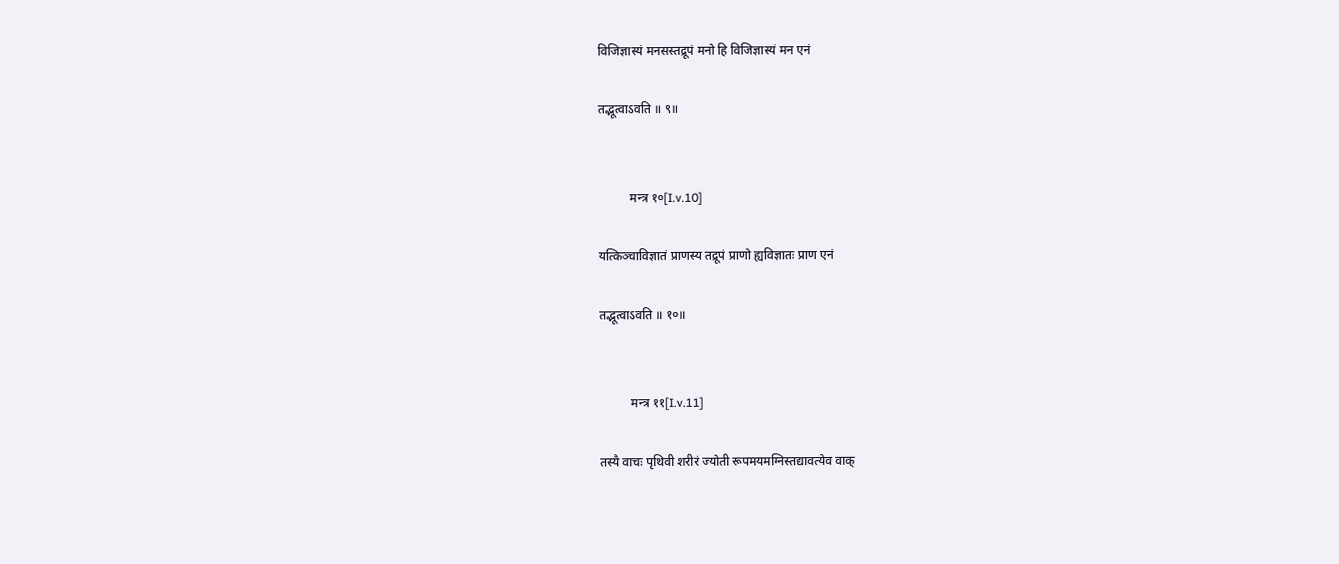विजिज्ञास्यं मनसस्तद्रूपं मनो हि विजिज्ञास्यं मन एनं

तद्भूत्वाऽवति ॥ ९॥


          मन्त्र १०[I.v.10]

यत्किञ्चाविज्ञातं प्राणस्य तद्रूपं प्राणो ह्यविज्ञातः प्राण एनं

तद्भूत्वाऽवति ॥ १०॥


          मन्त्र ११[I.v.11]

तस्यै वाचः पृथिवी शरीरं ज्योती रूपमयमग्निस्तद्यावत्येव वाक्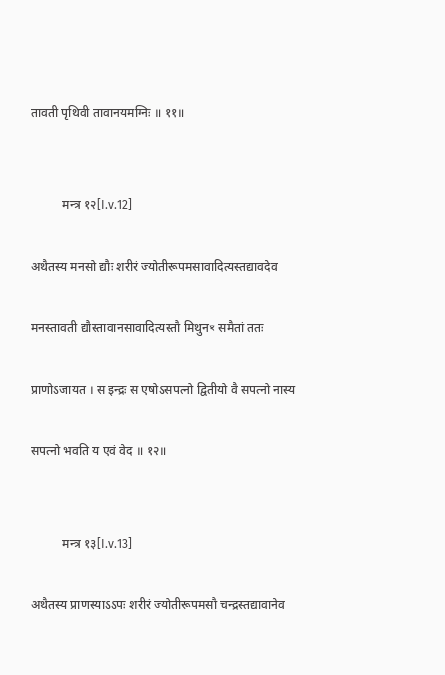तावती पृथिवी तावानयमग्निः ॥ ११॥


          मन्त्र १२[I.v.12]

अथैतस्य मनसो द्यौः शरीरं ज्योतीरूपमसावादित्यस्तद्यावदेव

मनस्तावती द्यौस्तावानसावादित्यस्तौ मिथुनꣳ समैतां ततः

प्राणोऽजायत । स इन्द्रः स एषोऽसपत्नो द्वितीयो वै सपत्नो नास्य

सपत्नो भवति य एवं वेद ॥ १२॥


          मन्त्र १३[I.v.13]

अथैतस्य प्राणस्याऽऽपः शरीरं ज्योतीरूपमसौ चन्द्रस्तद्यावानेव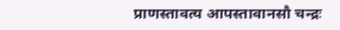प्राणस्तावत्य आपस्तावानसौ चन्द्रः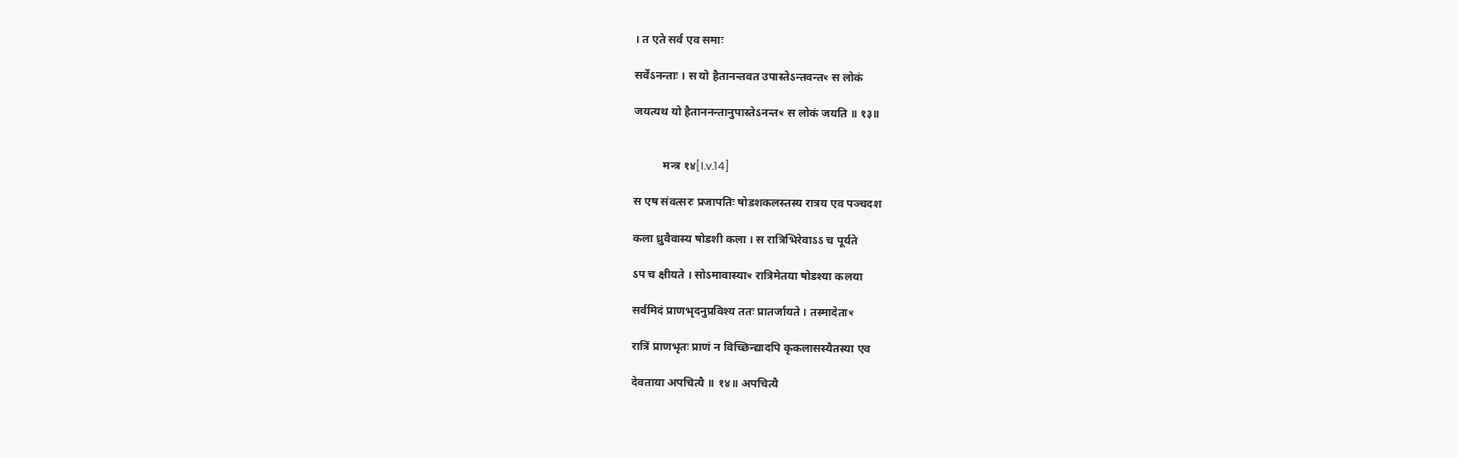। त एते सर्व एव समाः

सर्वेऽनन्ताः । स यो हैतानन्तवत उपास्तेऽन्तवन्तꣳ स लोकं

जयत्यथ यो हैताननन्तानुपास्तेऽनन्तꣳ स लोकं जयति ॥ १३॥


          मन्त्र १४[I.v.14]

स एष संवत्सरः प्रजापतिः षोडशकलस्तस्य रात्रय एव पञ्चदश

कला ध्रुवैवास्य षोडशी कला । स रात्रिभिरेवाऽऽ च पूर्यते

ऽप च क्षीयते । सोऽमावास्याꣳ रात्रिमेतया षोडश्या कलया

सर्वमिदं प्राणभृदनुप्रविश्य ततः प्रातर्जायते । तस्मादेताꣳ

रात्रिं प्राणभृतः प्राणं न विच्छिन्द्यादपि कृकलासस्यैतस्या एव

देवताया अपचित्यै ॥ १४॥ अपचित्यै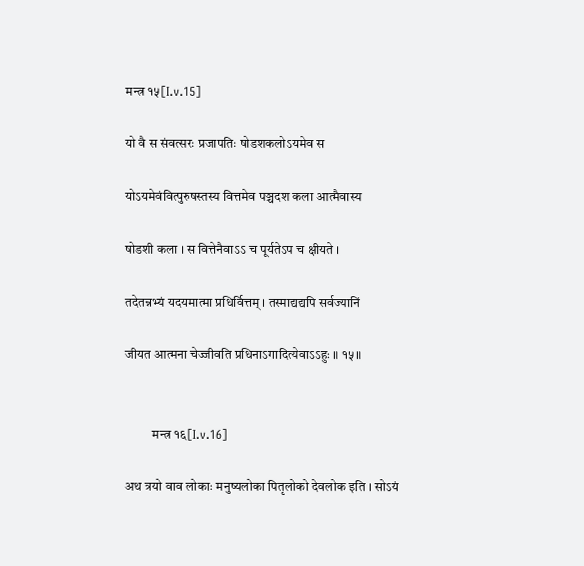मन्त्र १५[I.v.15]

यो वै स संवत्सरः प्रजापतिः षोडशकलोऽयमेव स

योऽयमेवंवित्पुरुषस्तस्य वित्तमेव पञ्चदश कला आत्मैवास्य

षोडशी कला । स वित्तेनैवाऽऽ च पूर्यतेऽप च क्षीयते ।

तदेतन्नभ्यं यदयमात्मा प्रधिर्वित्तम् । तस्माद्यद्यपि सर्वज्यानिं

जीयत आत्मना चेज्जीवति प्रधिनाऽगादित्येवाऽऽहुः ॥ १५॥


          मन्त्र १६[I.v.16]

अथ त्रयो वाव लोकाः मनुष्यलोका पितृलोको देवलोक इति । सोऽयं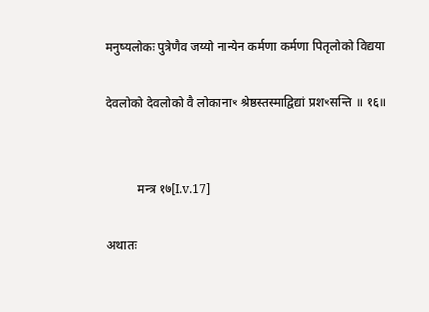मनुष्यलोकः पुत्रेणैव जय्यो नान्येन कर्मणा कर्मणा पितृलोको विद्यया

देवलोको देवलोको वै लोकानाꣳ श्रेष्ठस्तस्माद्विद्यां प्रशꣳसन्ति ॥ १६॥


          मन्त्र १७[I.v.17]

अथातः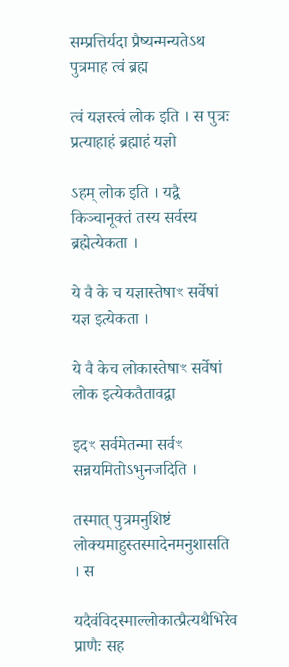सम्प्रत्तिर्यदा प्रैष्यन्मन्यतेऽथ पुत्रमाह त्वं ब्रह्म

त्वं यज्ञस्त्वं लोक इति । स पुत्रः प्रत्याहाहं ब्रह्माहं यज्ञो

ऽहम् लोक इति । यद्वै किञ्चानूक्तं तस्य सर्वस्य ब्रह्मेत्येकता ।

ये वै के च यज्ञास्तेषाꣳ सर्वेषां यज्ञ इत्येकता ।

ये वै केच लोकास्तेषाꣳ सर्वेषां लोक इत्येकतैतावद्वा

इदꣳ सर्वमेतन्मा सर्वꣳ सन्नयमितोऽभुनजदिति ।

तस्मात् पुत्रमनुशिष्टं लोक्यमाहुस्तस्मादेनमनुशासति । स

यदैवंविदस्माल्लोकात्प्रैत्यथैभिरेव प्राणैः सह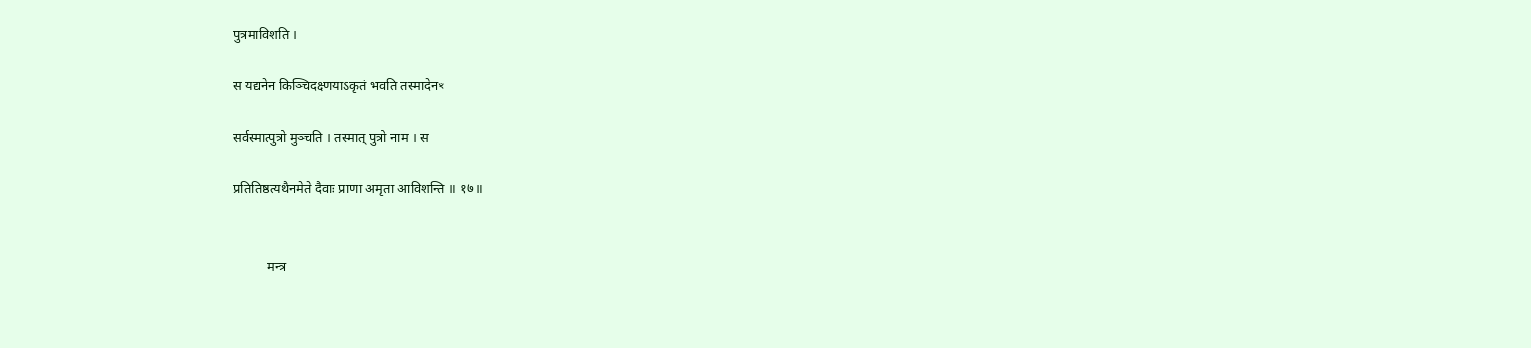पुत्रमाविशति ।

स यद्यनेन किञ्चिदक्ष्णयाऽकृतं भवति तस्मादेनꣳ

सर्वस्मात्पुत्रो मुञ्चति । तस्मात् पुत्रो नाम । स

प्रतितिष्ठत्यथैनमेते दैवाः प्राणा अमृता आविशन्ति ॥ १७॥


          मन्त्र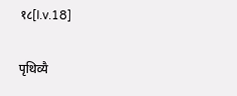१८[I.v.18]

पृथिव्यै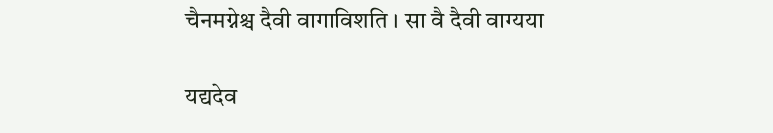चैनमग्नेश्च दैवी वागाविशति । सा वै दैवी वाग्यया

यद्यदेव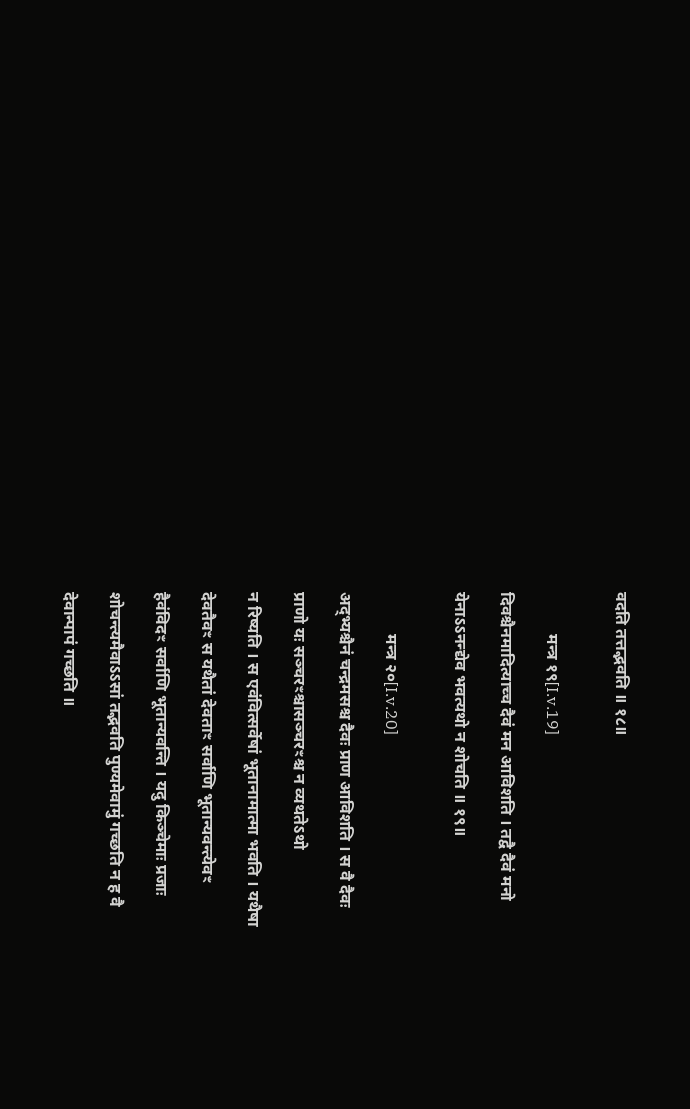वदति तत्तद्भवति ॥ १८॥


          मन्त्र १९[I.v.19]

दिवश्चैनमादित्याच्च दैवं मन आविशति । तद्वै दैवं मनो

येनाऽऽनन्द्येव भवत्यथो न शोचति ॥ १९॥


          मन्त्र २०[I.v.20]

अद्भ्यश्चैनं चन्द्रमसश्च दैवः प्राण आविशति । स वै दैवः

प्राणो यः सञ्चरꣳश्चासञ्चरꣳश्च न व्यथतेऽथो

न रिष्यति । स एवंवित्सर्वेषां भूतानामात्मा भवति । यथैषा

देवतैवꣳ स यथैतां देवताꣳ सर्वाणि भूतान्यवन्त्येवꣳ

हैवंविदꣳ सर्वाणि भूतान्यवन्ति । यदु किञ्चेमाः प्रजाः

शोचन्त्यमैवाऽऽसां तद्भवति पुण्यमेवामुं गच्छति न ह वै

देवान्पापं गच्छति ॥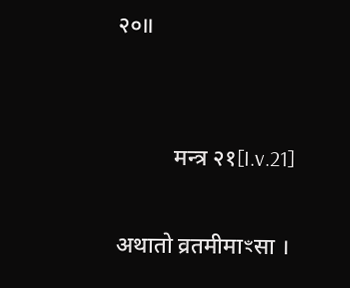२०॥


          मन्त्र २१[I.v.21]

अथातो व्रतमीमाꣳसा ।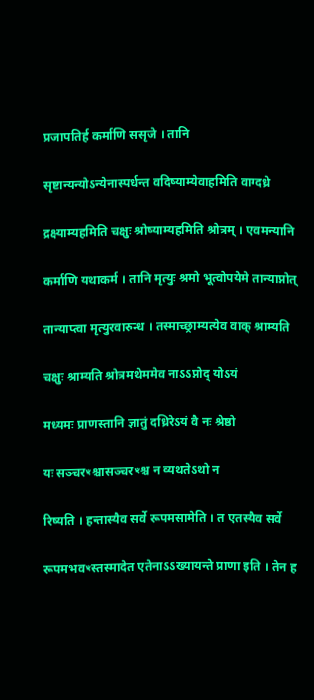प्रजापतिर्ह कर्माणि ससृजे । तानि

सृष्टान्यन्योऽन्येनास्पर्धन्त वदिष्याम्येवाहमिति वाग्दध्रे

द्रक्ष्याम्यहमिति चक्षुः श्रोष्याम्यहमिति श्रोत्रम् । एवमन्यानि

कर्माणि यथाकर्म । तानि मृत्युः श्रमो भूत्वोपयेमे तान्याप्नोत्

तान्याप्त्वा मृत्युरवारुन्ध । तस्माच्छ्राम्यत्येव वाक् श्राम्यति

चक्षुः श्राम्यति श्रोत्रमथेममेव नाऽऽप्नोद् योऽयं

मध्यमः प्राणस्तानि ज्ञातुं दध्रिरेऽयं वै नः श्रेष्ठो

यः सञ्चरꣳश्चासञ्चरꣳश्च न व्यथतेऽथो न

रिष्यति । हन्तास्यैव सर्वे रूपमसामेति । त एतस्यैव सर्वे

रूपमभवꣳस्तस्मादेत एतेनाऽऽख्यायन्ते प्राणा इति । तेन ह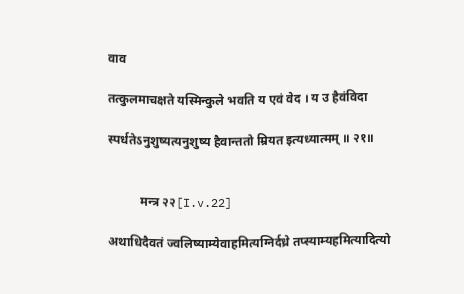वाव

तत्कुलमाचक्षते यस्मिन्कुले भवति य एवं वेद । य उ हैवंविदा

स्पर्धतेऽनुशुष्यत्यनुशुष्य हैवान्ततो म्रियत इत्यध्यात्मम् ॥ २१॥


          मन्त्र २२[I.v.22]

अथाधिदैवतं ज्वलिष्याम्येवाहमित्यग्निर्दध्रे तप्स्याम्यहमित्यादित्यो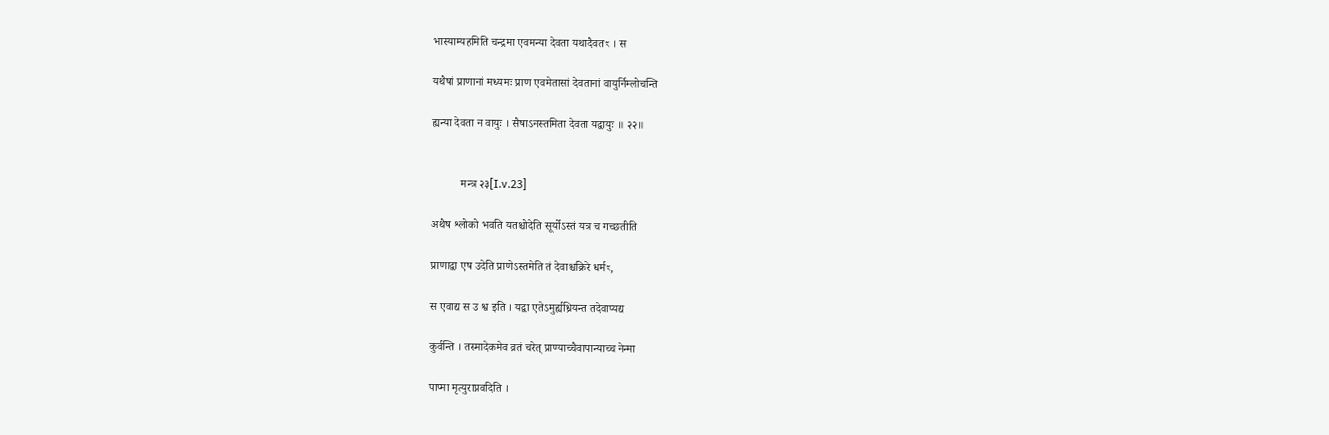भास्याम्यहमिति चन्द्रमा एवमन्या देवता यथादैवतꣳ । स

यथैषां प्राणानां मध्यमः प्राण एवमेतासां देवतानां वायुर्निम्लोचन्ति

ह्यन्या देवता न वायुः । सैषाऽनस्तमिता देवता यद्वायुः ॥ २२॥


          मन्त्र २३[I.v.23]

अथैष श्लोको भवति यतश्चोदेति सूर्योऽस्तं यत्र च गच्छतीति

प्राणाद्वा एष उदेति प्राणेऽस्तमेति तं देवाश्चक्रिरे धर्मꣳ,

स एवाद्य स उ श्व इति । यद्वा एतेऽमुर्ह्यध्रियन्त तदेवाप्यद्य

कुर्वन्ति । तस्मादेकमेव व्रतं चरेत् प्राण्याच्चैवापान्याच्च नेन्मा

पाप्मा मृत्युराप्नवदिति ।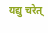यद्यु चरेत्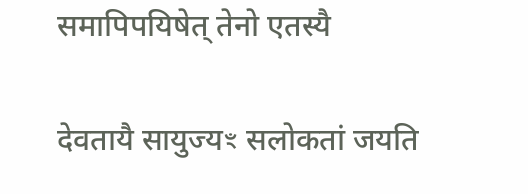समापिपयिषेत् तेनो एतस्यै

देवतायै सायुज्यꣳ सलोकतां जयति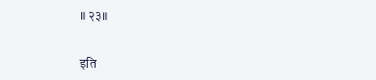॥ २३॥


इति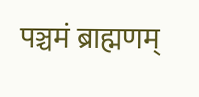पञ्चमं ब्राह्मणम्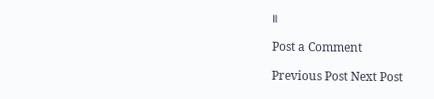॥

Post a Comment

Previous Post Next Post